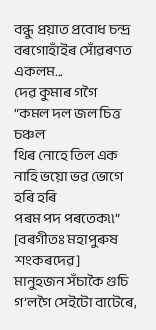বন্ধু প্ৰয়াত প্ৰবোধ চন্দ্ৰ বৰগোহাঁইৰ সোঁৱৰণত একলম...
দেৱ কুমাৰ গগৈ
“কমল দল জল চিত্ত চঞ্চল
থিৰ নোহে তিল এক
নাহি ভয়ো ভৱ ভোগে হৰি হৰি
পৰম পদ পৰতেক৷৷”
[বৰগীতঃ মহাপুৰুষ শংকৰদেৱ]
মানুহজন সঁচাকৈ গুচি গ’লগৈ সেইটো বাটেৰে,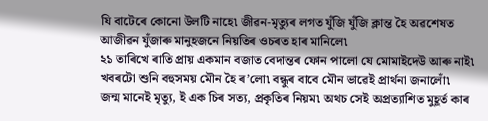যি বাটেৰে কোনো উলটি নাহে৷ জীৱন-মৃত্যুৰ লগত যুঁজি যুঁজি ক্লান্ত হৈ অৱশেষত আজীৱন যুঁজাৰু মানুহজনে নিয়তিৰ ওচৰত হাৰ মানিলে৷
২১ তাৰিখে ৰাতি প্ৰায় একমান বজাত বেদান্তৰ ফোন পালো যে মোমাইদেউ আৰু নাই৷ খবৰটো শুনি বহুসময় মৌন হৈ ৰ’লো৷ বন্ধুৰ বাবে মৌন ভাৱেই প্ৰাৰ্থনা জনালোঁ৷
জন্ম মানেই মৃত্যু, ই এক চিৰ সত্য, প্ৰকৃতিৰ নিয়ম৷ অথচ সেই অপ্ৰত্যাশিত মুহূৰ্ত কাৰ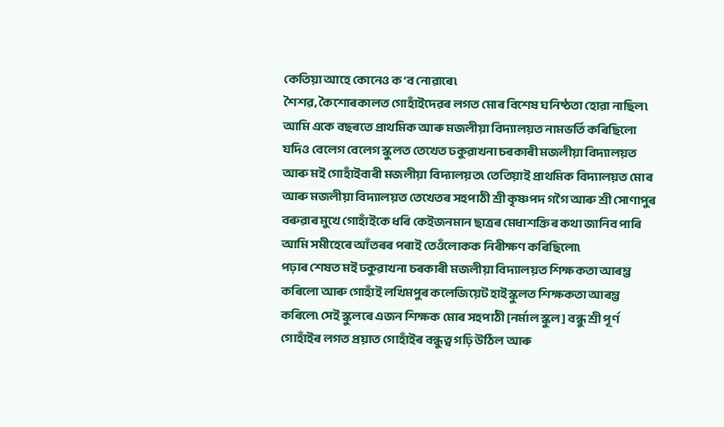কেতিয়া আহে কোনেও ক’ব নোৱাৰে৷
শৈশৱ, কৈশোৰকালত গোহাঁইদেৱৰ লগত মোৰ বিশেষ ঘনিষ্ঠতা হোৱা নাছিল৷ আমি একে বছৰতে প্ৰাথমিক আৰু মজলীয়া বিদ্যালয়ত নামভৰ্তি কৰিছিলো যদিও বেলেগ বেলেগ স্কুলত তেখেত ঢকুৱাখনা চৰকাৰী মজলীয়া বিদ্যালয়ত আৰু মই গোহাঁইবাৰী মজলীয়া বিদ্যালয়ত৷ তেতিয়াই প্ৰাথমিক বিদ্যালয়ত মোৰ আৰু মজলীয়া বিদ্যালয়ত তেখেতৰ সহপাঠী শ্ৰী কৃষ্ণপদ গগৈ আৰু শ্ৰী সোণাপুৰ বৰুৱাৰ মুখে গোহাঁইকে ধৰি কেইজনমান ছাত্ৰৰ মেধাশক্তিৰ কথা জানিব পাৰি আমি সমীহেৰে আঁতৰৰ পৰাই তেওঁলোকক নিৰীক্ষণ কৰিছিলো৷
পঢ়াৰ শেষত মই ঢকুৱাখনা চৰকাৰী মজলীয়া বিদ্যালয়ত শিক্ষকতা আৰম্ভ কৰিলো আৰু গোহাঁই লখিমপুৰ কলেজিয়েট হাইস্কুলত শিক্ষকতা আৰম্ভ কৰিলে৷ সেই স্কুলৰে এজন শিক্ষক মোৰ সহপাঠী [নৰ্মাল স্কুল] বন্ধু শ্ৰী পূৰ্ণ গোহাঁইৰ লগত প্ৰয়াত গোহাঁইৰ বন্ধুত্ব গঢ়ি উঠিল আৰু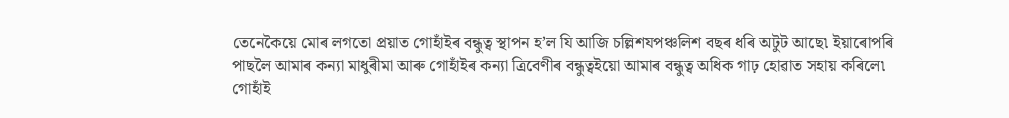তেনেকৈয়ে মোৰ লগতো প্ৰয়াত গোহাঁইৰ বন্ধুত্ব স্থাপন হ’ল যি আজি চল্লিশযপঞ্চলিশ বছৰ ধৰি অটুট আছে৷ ইয়াৰোপৰি পাছলৈ আমাৰ কন্যা মাধুৰীমা আৰু গোহাঁইৰ কন্যা ত্ৰিবেণীৰ বন্ধুত্বইয়ো আমাৰ বন্ধুত্ব অধিক গাঢ় হোৱাত সহায় কৰিলে৷
গোহাঁই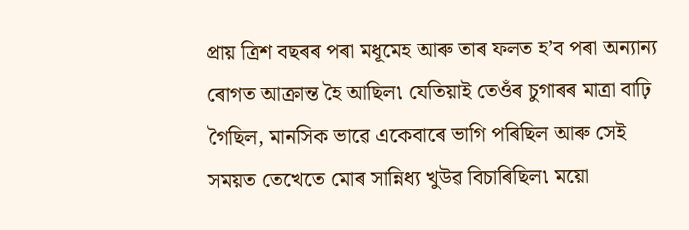প্ৰায় ত্ৰিশ বছৰৰ পৰা মধূমেহ আৰু তাৰ ফলত হ’ব পৰা অন্যান্য ৰোগত আক্ৰান্ত হৈ আছিল৷ যেতিয়াই তেওঁৰ চুগাৰৰ মাত্ৰা বাঢ়ি গৈছিল, মানসিক ভাৱে একেবাৰে ভাগি পৰিছিল আৰু সেই সময়ত তেখেতে মোৰ সান্নিধ্য খুউৱ বিচাৰিছিল৷ ময়ো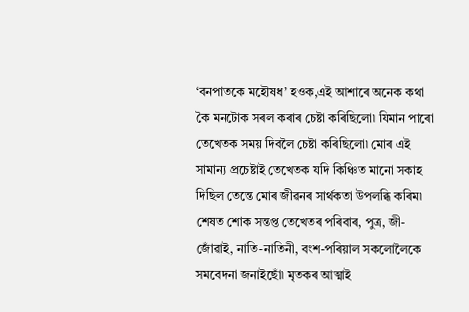‘বনপাতকে মহৌষধ’ হওক,এই আশাৰে অনেক কথা কৈ মনটোক সৰল কৰাৰ চেষ্টা কৰিছিলো৷ যিমান পাৰো তেখেতক সময় দিবলৈ চেষ্টা কৰিছিলো৷ মোৰ এই সামান্য প্ৰচেষ্টাই তেখেতক যদি কিঞ্চিত মানো সকাহ দিছিল তেন্তে মোৰ জীৱনৰ সাৰ্থকতা উপলব্ধি কৰিম৷
শেষত শোক সন্তপ্ত তেখেতৰ পৰিবাৰ, পুত্ৰ, জী-জোঁৱাই, নাতি-নাতিনী, বংশ-পৰিয়াল সকলোলৈকে সমবেদনা জনাইছোঁ৷ মৃতকৰ আত্মাই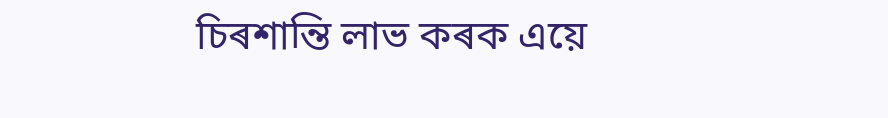চিৰশান্তি লাভ কৰক এয়ে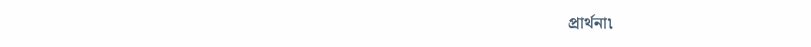প্ৰাৰ্থনা৷